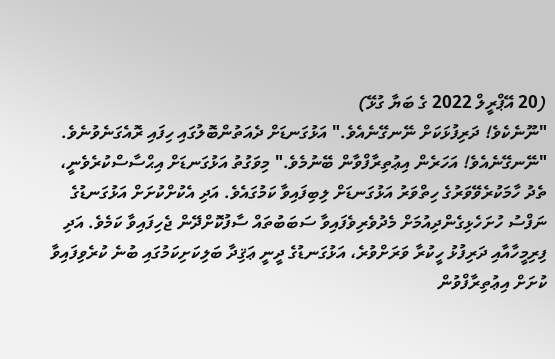(20 އޭޕްރީލް 2022 ގެ ބަޔާ ގުޅޭ)
"ނޫނެކެވެ! ދަރިފުޅަކަށް ނޭނގޭނެއެވެ." އަޅުގަނޑަށް ދެއަތުންބޮލުގައި ހިފައި ރޮއެގަނެވުނެވެ.
"ނޭނގޭނެއެވެ! އަހަރެން އިޢުތިރާފްވާން ބޭނުމެވެ." މިވަގުތު އަޅުގަނޑަށް އިޙްސާސްކުރެވެނީ، ތެދު ހާމަކުރެވޭވަރުގެ ހިތްވަރު އަޅުގަނޑަށް ލިބިފައިވާ ކަމުގައެވެ. އަދި އެކުށްކުށަށް އަޅުގަނޑުގެ ނަފްސު ހުށަހެޅިގެންދިއުމަށް މެދުވެރިވެފައިވާ ސަބަބުތައް ސާފުކޮށްދޭން ޖެހިފައިވާ ކަމެވެ. އަދި ފިރިމީހާއާއި ދަރިފުޅު ހީކުރާ ވަރަށްވުރެ، އަޅުގަނޑުގެ ދީނީ ޢަޤިދާ ބަލިކަށިކަމުގައި ބުނެ ކުރެވިފައިވާ ކުށަށް އިޢުތިރާފްވުން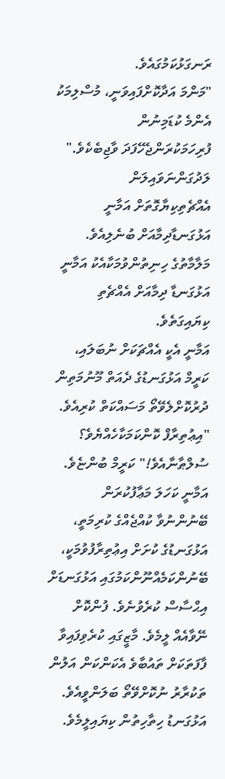ރަނގަޅުކަމުގައެވެ.
"މަންމަ އަދާކޮށްފައިވަނީ، މުސްލިމަކު އެންމެ ކުޑަމިނުން ފުރިހަމަކުރަންޖެހޭފަދަ ވާޖިބެކެވެ." ލަދުގަންނަވައިލަން އެއްޗެތިކިޔާގޮތަށް އަމާނީ އަޅުގަނޑާދިމާއަށް ބުނެލިއެވެ. މަލާމާތުގެ ހިނިތުންވުމަކާއެކު އަމާނީ އަޅުގަނޑާ ދިމާއަށް އެއްޗެތި ކިޔައިގަތެވެ.
އަމާނީ އެކީ އެއްޗަކަށް ނުބަލައި، ކަރީމް އަޅުގަނޑުގެ ދެއަތް މޫނުމަތިން ދުރުކޮށްލެވޭތޯ މަސައްކަތް ކުރިއެވެ.
"އިޢުތިރާފް ކޮންކަމަކާހެއްޔެވެ؟ ސުލްޠާނާއެވެ!" ކަރީމް ބުންޏެވެ.
އަމާނީ ކަހަލަ މަޢާފުކުރަން ބޭނުންނުވާ ކުއްޖެއްގެ ކުރިމަތީ، އަޅުގަނޑުގެ ކުށަށް އިޢުތިރާފުވުމަކީ، ބޭނުންކަމެއްނޫންކަމުގައި އަޅުގަނޑަށް އިޙްސާސް ކުރެވުނެވެ. ފުންކޮށް ނޭވާއެއް ލީމެވެ. މާޒީގައި ކުރެވިފައިވާ ފާފަތަކަށް ތައުބާވެ އެކަންކަން އަލުން ތަކުރާރު ނުކޮށްވޭތޯ ބަލަންވީއެވެ. އަޅުގަނޑު ހިތާހިތުން ކިޔައިލީމެވެ.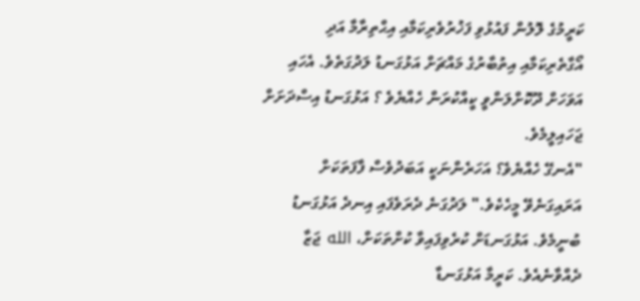ކަރީމުގެ ލޮލުން ފައުޅުވި ފަޚުރުވެރިކަމާއި އިޙްތިރާމާ އަދި އޯގާތެރިކަމާއި އިތުބާރުގެ މައްޗަށް އަޅުގަނޑު ލަދުގަތެވެ. އެހައި އަވަހަށް ދޫކޮށްލަންވީ ކީއްކުރަން ހެއްޔެވެ ؟ އަޅުގަނޑު އިސްދަށަށް ޖަހައިލީމެވެ.
"އެނގޭ ހެއްޔެވެ؟ އަހަރެންނަކީ އަބަދުވެސް ފާފަތަކަށް އަރައިގަނެވޭ މީހެކެވެ." ލަދުގަނެ ދެރަވެފައި އިނދެ އަޅުގަނޑު ބުނީމެވެ. އަޅުގަނޑަށް ކުރެވިފައިވާ ކުށްތަކަށް، الله ޖަޒާ ދެއްވާނެއެވެ. ކަރީމާ އަޅުގަނޑާ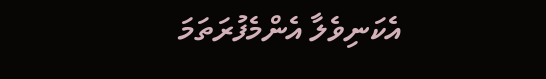އެކަނިވެލާ އެންމެފުރަތަމަ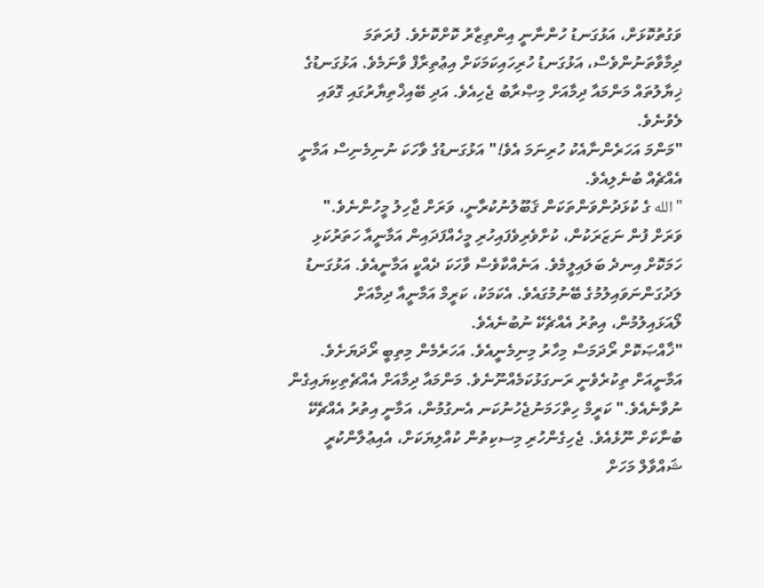ވަގުތުކޮޅަށް، އަޅުގަނޑު ހުންނާނީ އިންތިޒާރު ކޮށްކޮށެވެ. ފުރަތަމަ ދިމާވާތަނުންވެސް، އަޅުގަނޑު ހުރިހައިކަމަކަށް އިޢުތިރާފް ވާނަމެވެ. އަޅުގަނޑުގެ ޚިޔާލުތައް މަންމައާ ދިމާއަށް މިޞްރާބު ޖެހިއެވެ. އަދި ބޭއިޚްތިޔާރުގައި ގޮވައި ލެވުނެވެ.
"މަންމަ އަހަރެންނާއެކު ހުރިނަމަ އެވެ!" އަޅުގަނޑުގެ ވާހަކަ ނުނިމެނިސް އަމާނީ އެއްޗެއް ބުނެލިއެވެ.
"الله ގެ ކުޅަދުންވަންތަކަން ޤަބޫލުނުކުރާނީ، ވަރަށް ޖާހިލު މީހުންނެވެ."
ވަރަށް ފުން ނަޒަރަކުން، ކުށްވެރިވެފައިހުރި މީހެއްފަދައިން އަމާނީއާ ހަތަރުކަޅި ހަމަކޮށް އިނދެ ބަލައިލީމެވެ. އަނެއްކާވެސް ވާހަކަ ދެއްކީ އަމާނީއެވެ. އަޅުގަނޑު ލަދުގަންނަވައިލުމުގެ ބޭނުމުގައެވެ. އެކަމަކު، ކަރީމް އަމާނީއާ ދިމާއަށް ލޯއަޅައިލުމުން، އިތުރު އެއްޗެކޭ ނުބުނެއެވެ.
"ޚާއްޞަކޮށް ރޯދަމަސް މިހާރު މިނިމެނީއެވެ. އަހަރެމެން މިތިބީ ރޯދަޔަށެވެ. އަމާނީއަށް ތިކުރެވެނީ ރަނގަޅުކަމެއްނޫނެވެ. މަންމައާ ދިމާއަށް އެއްޗެތިކިޔައިގެން ނުވާނެއެވެ." ކަރީމް ހިތްހަމަނުޖެހުނުކަނ އެނގުމުން، އަމާނީ އިތުރު އެއްޗެކޭ ބުނާކަށް ނޫޅެއެވެ. ޖެހިގެންހުރި މިސކިތުން ކުއްލިޔަކަށް، އެއިޢުލާންކުރީ ޝައްވާލް މަހަށް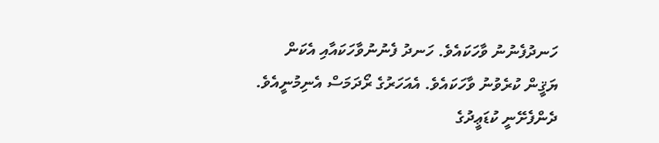ހަނދުފެނުނު ވާހަކައެވެ. ހަނދު ފެނުނުވާހަކައާއި އެކަން ޔަޤީން ކުރެވުނު ވާހަކައެވެ. އެއަހަރުގެ ރޯދަމަސް އެނިމުނީއެވެ. ދެންފެށޭނީ ކުޑަޢީދުގެ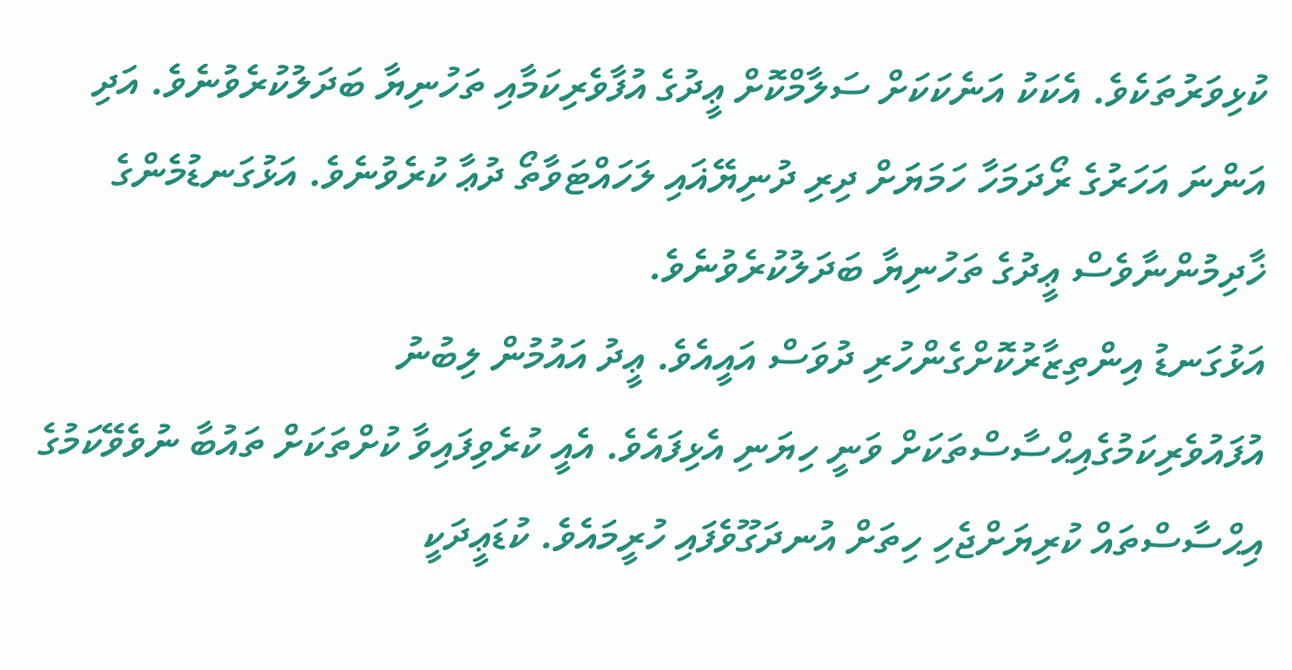ކުޅިވަރުތަކެވެ. އެކަކު އަނެކަކަށް ސަލާމްކޮށް ޢީދުގެ އުފާވެރިކަމާއި ތަހުނިޔާ ބަދަލުކުރެވުނެވެ. އަދި އަންނަ އަހަރުގެ ރޯދަމަހާ ހަމަޔަށް ދިރި ދުނިޔޭޣައި ލަހައްޓަވާތޯ ދުޢާ ކުރެވުނެވެ. އަޅުގަނޑުމެންގެ ޚާދިމުންނާވެސް ޢީދުގެ ތަހުނިޔާ ބަދަލުކުރެވުނެވެ.
އަޅުގަނޑު އިންތިޒާރުކޮށްގެންހުރި ދުވަސް އައީއެވެ. ޢީދު އައުމުން ލިބުނު އުފައުވެރިކަމުގެއިޙްސާސްތަކަށް ވަނީ ހިޔަނި އެޅިފައެވެ. އެއީ ކުރެވިފައިވާ ކުށްތަކަށް ތައުބާ ނުވެވޭކަމުގެ އިޙްސާސްތައް ކުރިޔަށްޖެހި ހިތަށް އުނދަގޫވެފައި ހުރީމައެވެ. ކުޑަޢީދަކީ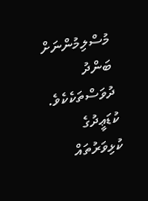މުސްލިމުންނަށް ބަންދު ދުވަސްތަކެކެވެ. ކުޑަޢީދުގެ ކުޅިވަރުތައް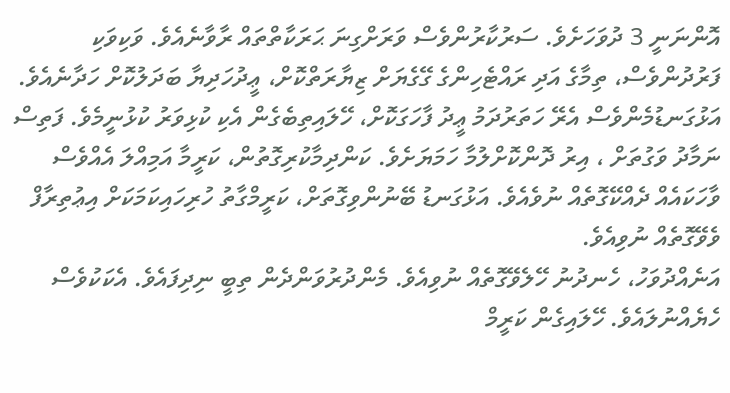އޮންނަނީ 3 ދުވަހަށެވެ. ސަރުކާރުންވެސް ވަރަށްގިނަ ޙަރަކާތްތައް ރާވާނެއެވެ. ވަކިވަކި ފަރުދުންވެސް، ތިމާގެ އަދި ރައްޓެހިންގެ ގޭގެޔަށް ޒިޔާރަތްކޮށް، ޢީދުހަދިޔާ ބަދަލުކޮށް ހަދާނެއެވެ. އަޅުގަނޑުމެންވެސް އެރޭ ހަތަރުދަމު ޢީދު ފާހަގަކޮށް، ހޭލައިތިބެގެން އެކި ކުޅިވަރު ކުޅުނީމެވެ. ފަތިސް ނަމާދު ވަގުތަށް ، އިރު ދޮންކޮށްލުމާ ހަމަޔަށެވެ. ކަންދިމާކުރިގޮތުން، ކަރީމާ އަމިއްލަ އެއްވެސް ވާހަކައެއް ދެއްކޭގޮތެއް ނުވެއެވެ. އަޅުގަނޑު ބޭނުންވިގޮތަށް، ކަރީމްގާތު ހުރިހައިކަމަކަށް އިޢުތިރާފް ވެވޭގޮތެއް ނުވިއެވެ.
އަނެއްދުވަހު، ހެނދުނު ހޭލެވޭގޮތެއް ނުވިއެވެ. މެންދުރުވަންދެން ތިބީ ނިދިފައެވެ. އެކަކުވެސް ހެޔެއްނުލައެވެ. ހޭލައިގެން ކަރީމް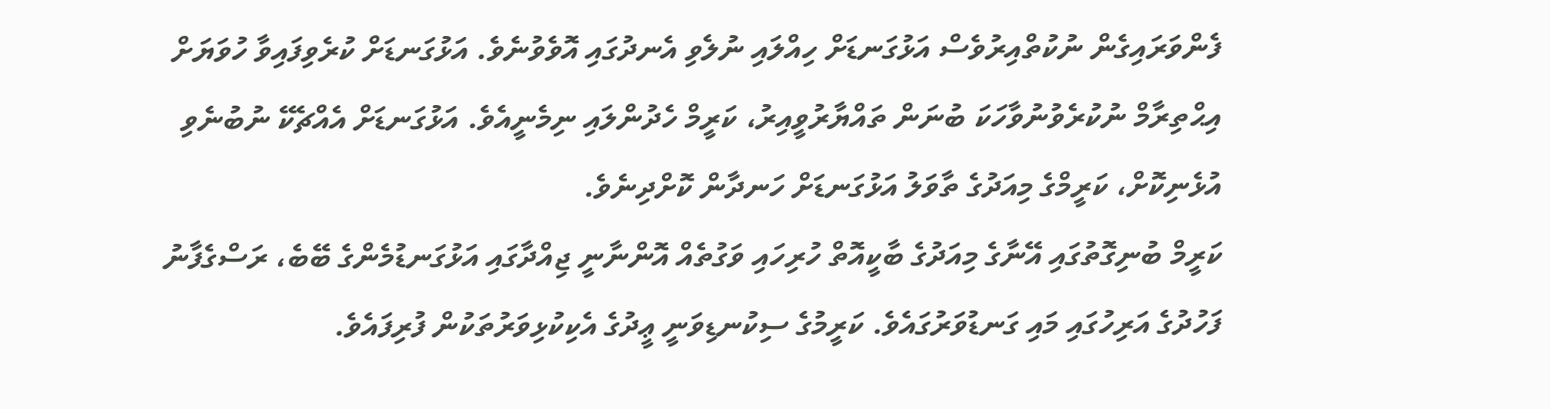ފެންވަރައިގެން ނުކުތްއިރުވެސް އަޅުގަނޑަށް ހިއްލައި ނުލެވި އެނދުގައި އޮވެވުނެވެ. އަޅުގަނޑަށް ކުރެވިފައިވާ ހުވަޔަށް އިޙްތިރާމް ނުކުރެވުނުވާހަކަ ބުނަން ތައްޔާރުވީއިރު، ކަރީމް ހެދުންލައި ނިމެނީއެވެ. އަޅުގަނޑަށް އެއްޗެކޭ ނުބުނެވި އުޅެނިކޮށް، ކަރީމްގެ މިއަދުގެ ތާވަލު އަޅުގަނޑަށް ހަނދާން ކޮށްދިނެވެ.
ކަރީމް ބުނިގޮތުގައި އޭނާގެ މިއަދުގެ ބާކީއޮތް ހުރިހައި ވަގުތެއް އޮންނާނީ ޖިއްދާގައި އަޅުގަނޑުމެންގެ ބޭބެ، ރަސްގެފާނު ފަހުދުގެ އަރިހުގައި މައި ގަނޑުވަރުގައެވެ. ކަރީމުގެ ސިކުނޑިވަނީ ޢީދުގެ އެކިކުޅިވަރުތަކުން ފުރިފައެވެ.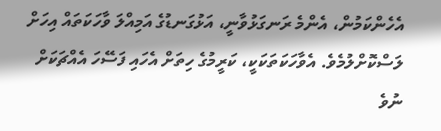އެހެންކަމުން، އެންމެ ރަނގަޅުވާނީ، އަޅުގަނޑުގެ އަމިއްލަ ވާހަކަތައް އިހަށް ލަސްކޮށްލުމެވެ. އެވާހަކަތަކަކީ، ކަރީމުގެ ހިތަށް އެހައި ފަސޭހަ އެއްޗަކަށް ނުވެ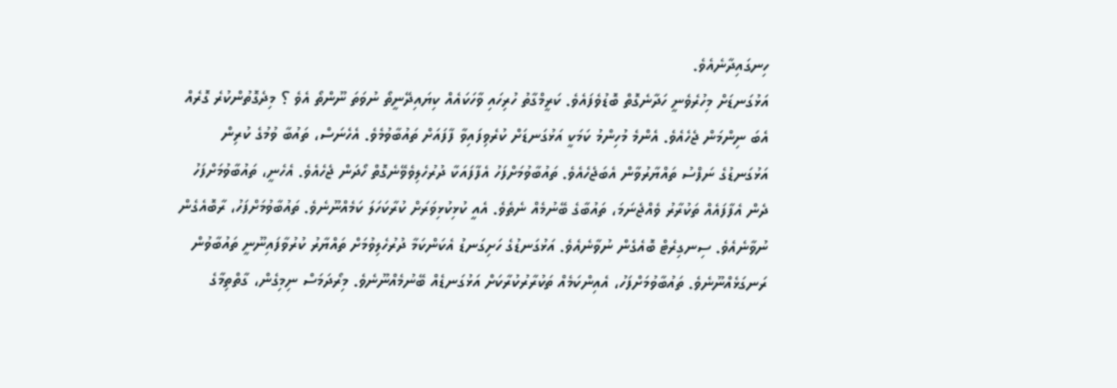ހިނގައިދާނެއެވެ.
އަޅުގަނޑަށް މިހުރެވެނީ ހަދާނެގޮތް ބޮޑުވެފައެވެ. ކަރީމްގާތު ހުރިހައި ވާހަކައެއް ކިޔައިދޭނީތޯ ނުވަތަ ނޫންތޯ އެވެ ؟ މިދެގޮތުންކުރެ ގޮރެއް އެބަ ނިންމަން ޖެހެއެވެ. އެންމެ މުހިންމު ކަމަކީ އަޅުގަނޑަށް ކުރެވިފައިވާ ފާފައަށް ތައުބާވުމެވެ. އެހެނަސް، ތައުބާ ވުމުގެ ކުރިން އަޅުގަނޑުގެ ނަފްސު ތައްޔާރުވާން އެބަޖެހެއެވެ. ތައުބާވުމަށްފަހު އެފާފައަކާ ދުރުހެލިވެވޭނެގޮތް ހޯދަން ޖެހެއެވެ. އެހެނީ، ތައުބާވުމަށްފަހު ދެން އެފާފައެއް ތަކުރާރު ވެއްޖެނަމަ، ތައުބާގެ ބޭނުމެއް ނެތެވެ. އެއީ ކުޅިކުޅިވަރަށް ކުރާކަހަލަ ކަމެއްނޫނެވެ. ތައުބާވުމަށްފަހު، ރާބޮއެގެން ނުވާނެއެވެ. ސިނގިރެޓް ބޮއެގެން ނުވާނެއެވެ. އަޅުގަނޑުގެ ހަށިގަނޑު އެކަންކަމާ ދުރުހެލިވުމަށް ތައްޔާރު ކުރުވާފައިނޫނީ ތައުބާވުން ރަނގަޅެއްނޫނެވެ. ތައުބާވުމަށްފަހު، އެއިންކަމެއް ތަކުރާރުކުރާކަށް އަޅުގަނޑެއް ބޭނުމެއްނޫނެވެ. މިރޯދަމަސް ނިމިގެން، ގާތްތިމާގެ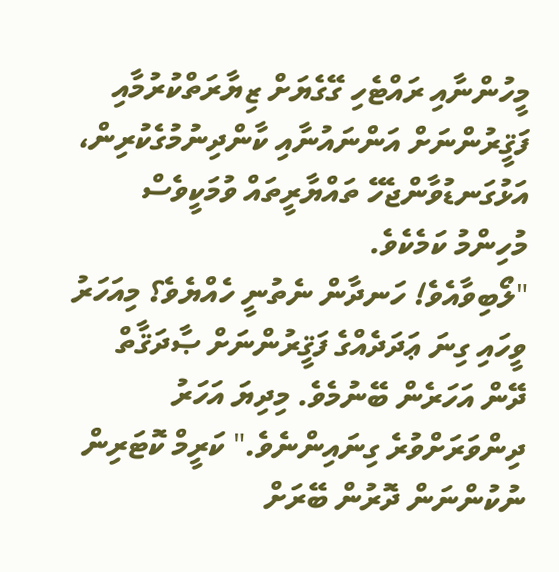މީހުންނާއި ރައްޓެހި ގޭގެޔަށް ޒިޔާރަތްކުރުމާއި ފަޤީރުންނަށް އަންނައުނާއި ކާންދިނުމުގެކުރިން، އަޅުގަނޑުވާންޖެހޭ ތައްޔާރީތައް ވުމަކީވެސް މުހިންމު ކަމެކެވެ.
"ލޯބިވާއެވެ! ހަނދާން ނެތުނީ ހެއްޔެވެ؟ މިއަހަރު ވީހައި ގިނަ ޢަދަދެއްގެ ފަޤީރުންނަށް ޞާދަޤާތް ދޭން އަހަރެން ބޭނުމެވެ. މިދިޔަ އަހަރު ދިންވަރަށްވުރެ ގިނައިންނެވެ." ކަރީމް ކޮޓަރިން ނުކުންނަން ދޮރުން ބޭރަށް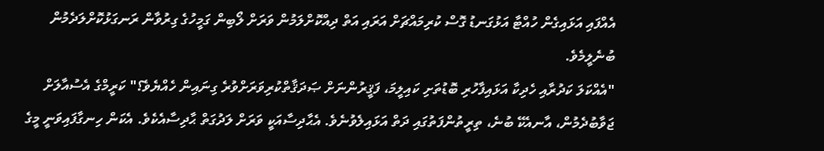އެއްފައި އަޅައިގެން ހުއްޓާ އަޅުގަނޑު ގޮސް ކުރިމައްޗަށް އަރައި އަތް ދިއްކޮށްލަމުން ވަރަށް ލޯބިން ގަމީހުގެ ގިރުވާން ރަނގަޅުކޮށްލަދެމުން ބުނެލީމެވެ.
"އެއްކަލަ ކަދުރާއި ހެދިކާ އަޅައިފާހުރި ބޮޑުތަށި ކައިލީމަ، ފަޤީރުންނަށް ޞަދަޤާތްކުރިވަރަށްވުރެ ގިނައިން ހެއްޔެވެ؟" ކަރީމްގެ އެސުއާލަށް ޖަވާބުދެމުން، އާނއެކޭ ބުނެ، ތިރީތުންފަތުގައި ދަތް އަޅައިލެވުނެވެ. އެޙާދިސާއަކީ ވަރަށް ލަދުގަތް ޙާދިސާއެކެވެ. އެކަން ހިނގާފައިވަނީ މީގެ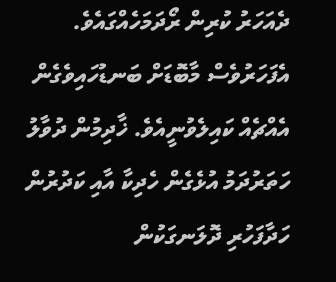ދެއަހަރު ކުރިން ރޯދަމަހެއްގައެވެ. އެފަހަރުވެސް މާބޮޑަށް ބަނޑުހައިވެގެން އެއްޗެއް ކައިލެވުނީއެވެ. ޚާދިމުން ދުވާލު ހަތަރުދަމު އުޅެގެން ހެދިކާ އާއި ކަދުރުން ހަދާފަހުރި ދޮލަނގަކުން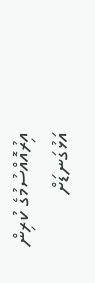އިރުއޮއްސުމުގެ ކުރިން އަޅުގަނޑަށް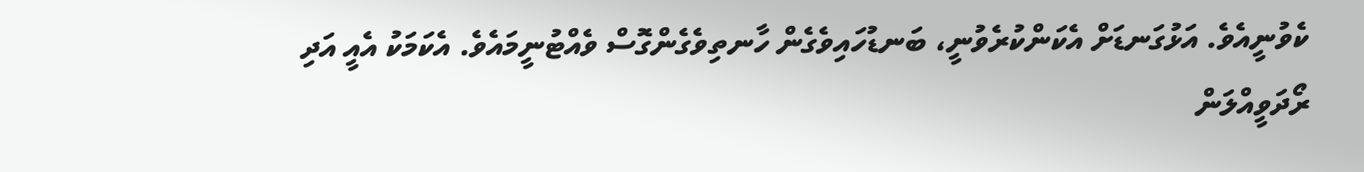ކެވުނީއެވެ. އަޅުގަނޑަށް އެކަންކުރެވުނީ، ބަނޑުހައިވެގެން ހާނތިވެގެންގޮސް ވެއްޓުނީމައެވެ. އެކަމަކު އެއީ އަދި ރޯދަވީއްލަން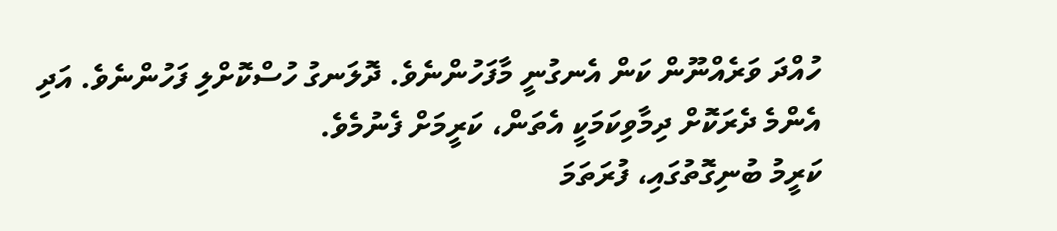ހުއްދަ ވަރެއްނޫން ކަން އެނގުނީ މާފަހުންނެވެ. ދޮލަނގު ހުސްކޮށްލި ފަހުންނެވެ. އަދި އެންމެ ދެރަކޮށް ދިމާވިކަމަކީ އެތަން، ކަރީމަށް ފެނުމެވެ.
ކަރީމު ބުނިގޮތުގައި، ފުރަތަމަ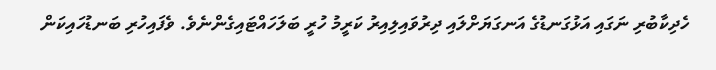ހެދިކާބުރި ނަގައި އަޅުގަނޑުގެ އަނގަޔަށްލައި ދިރުވައިލިއިރު ކަރީމު ހުރީ ބަލަހައްޓައިގެންނެވެ. ވެފައިހުރި ބަނޑުހައިކަން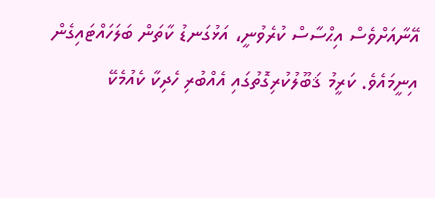އޭނާއަށްވެސް އިޙްސާސް ކުރެވުނީ، އަޅުގަނޑު ކާތަން ބަލަހައްޓައިގެން އިނީމައެވެ. ކަރީމު ޤަބޫލުކުރިގޮތުގައި އެއްބުރި ހެދިކާ ކެއުމެކޭ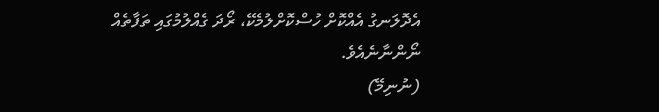އެދޮލަނގު އެއްކޮށް ހުސްކޮށްލުމެކޭ، ރޯދަ ގެއްލުމުގައި ތަފާތެއް ނޯންނާނެއެވެ.
(ނުނިމޭ)